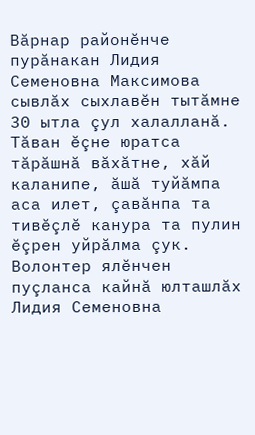Вăрнар районĕнче пурăнакан Лидия Семеновна Максимова сывлăх сыхлавĕн тытăмне 30 ытла çул халалланă. Тăван ĕçне юратса тăрăшнă вăхăтне, хăй каланипе, ăшă туйăмпа аса илет, çавăнпа та тивĕçлĕ канура та пулин ĕçрен уйрăлма çук.
Волонтер ялĕнчен пуçланса кайнă юлташлăх
Лидия Семеновна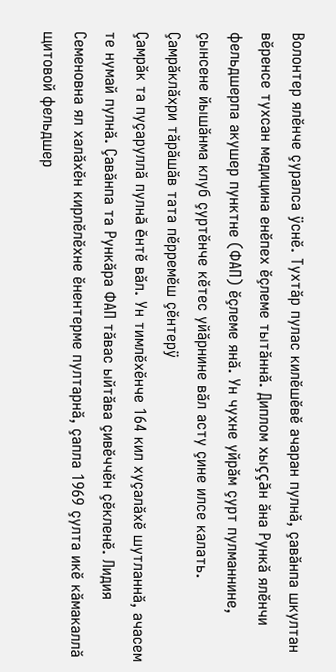Волонтер ялĕнче çуралса ÿснĕ. Тухтăр пулас килĕшĕвĕ ачаран пулнă, çавăнпа шкултан вĕренсе тухсан медицина енĕпех ĕçлеме тытăннă. Диплом хыççăн ăна Рункă ялĕнчи фельдшерпа акушер пунктне (ФАП) ĕçлеме янă. Ун чухне уйрăм çурт пулманнине, çынсене йышăнма клуб çуртĕнче кĕтес уйăрнине вăл асту çине илсе калать.
Çамрăклăхри тăрăшăв тата пĕрремĕш çĕнтерÿ
Çамрăк та пуçаруллă пулнă ĕнтĕ вăл. Ун тимлĕхĕнче 164 кил хуçалăхĕ шутланнă, ачасем те нумай пулнă. Çавăнпа та Рункăра ФАП тăвас ыйтăва çивĕччĕн çĕкленĕ. Лидия Семеновна ял халăхĕн кирлĕлĕхне ĕнентерме пултарнă, çапла 1969 çулта икĕ кăмакаллă щитовой фельдшер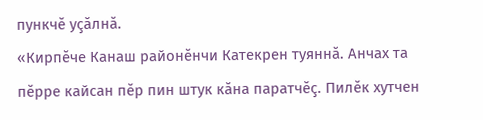пункчĕ уçăлнă.
«Кирпĕче Канаш районĕнчи Катекрен туяннă. Анчах та пĕрре кайсан пĕр пин штук кăна паратчĕç. Пилĕк хутчен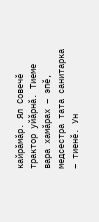кайрăмăр. Ял Совечĕ трактор уйăрнă. Тиеме вара хамăрах – эпĕ, медсестра тата санитарка – тиенĕ. Ун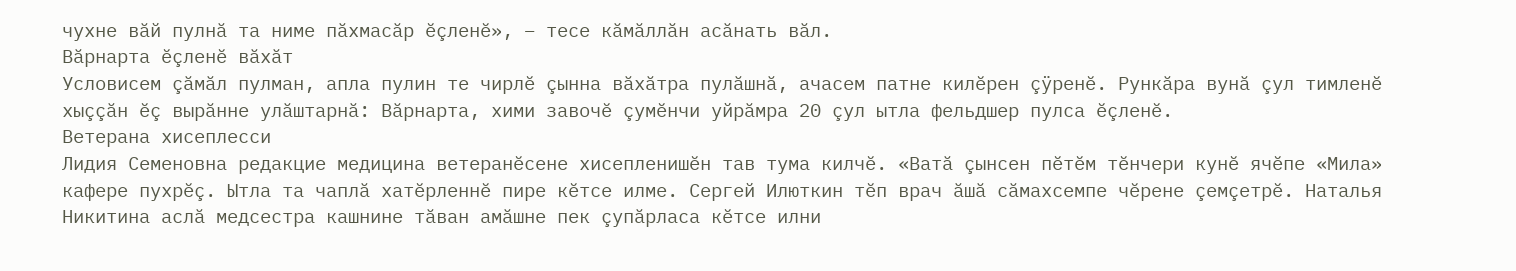чухне вăй пулнă та ниме пăхмасăр ĕçленĕ», – тесе кăмăллăн асăнать вăл.
Вăрнарта ĕçленĕ вăхăт
Условисем çăмăл пулман, апла пулин те чирлĕ çынна вăхăтра пулăшнă, ачасем патне килĕрен çÿренĕ. Рункăра вунă çул тимленĕ хыççăн ĕç вырăнне улăштарнă: Вăрнарта, хими завочĕ çумĕнчи уйрăмра 20 çул ытла фельдшер пулса ĕçленĕ.
Ветерана хисеплесси
Лидия Семеновна редакцие медицина ветеранĕсене хисепленишĕн тав тума килчĕ. «Ватă çынсен пĕтĕм тĕнчери кунĕ ячĕпе «Мила» кафере пухрĕç. Ытла та чаплă хатĕрленнĕ пире кĕтсе илме. Сергей Илюткин тĕп врач ăшă сăмахсемпе чĕрене çемçетрĕ. Наталья Никитина аслă медсестра кашнине тăван амăшне пек çупăрласа кĕтсе илни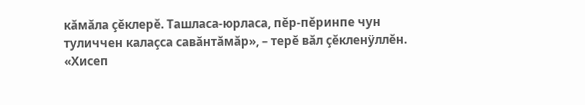кăмăла çĕклерĕ. Ташласа-юрласа, пĕр-пĕринпе чун туличчен калаçса савăнтăмăр», – терĕ вăл çĕкленÿллĕн.
«Хисеп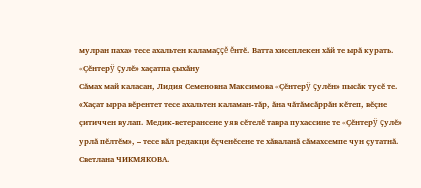мулран паха» тесе ахальтен каламаççĕ ĕнтĕ. Ватта хисеплекен хăй те ырă курать.
«Çĕнтерÿ çулĕ» хаçатпа çыхăну
Сăмах май каласан, Лидия Семеновна Максимова «Çĕнтерÿ çулĕн» пысăк тусĕ те. «Хаçат ырра вĕрентет тесе ахальтен каламан-тăр, ăна чăтăмсăррăн кĕтеп, вĕçне çитиччен вулап. Медик-ветерансене уяв сĕтелĕ тавра пухассине те «Çĕнтерÿ çулĕ» урлă пĕлтĕм», – тесе вăл редакци ĕçченĕсене те хăваланă сăмахсемпе чун çутатнă.
Светлана ЧИКМЯКОВА.